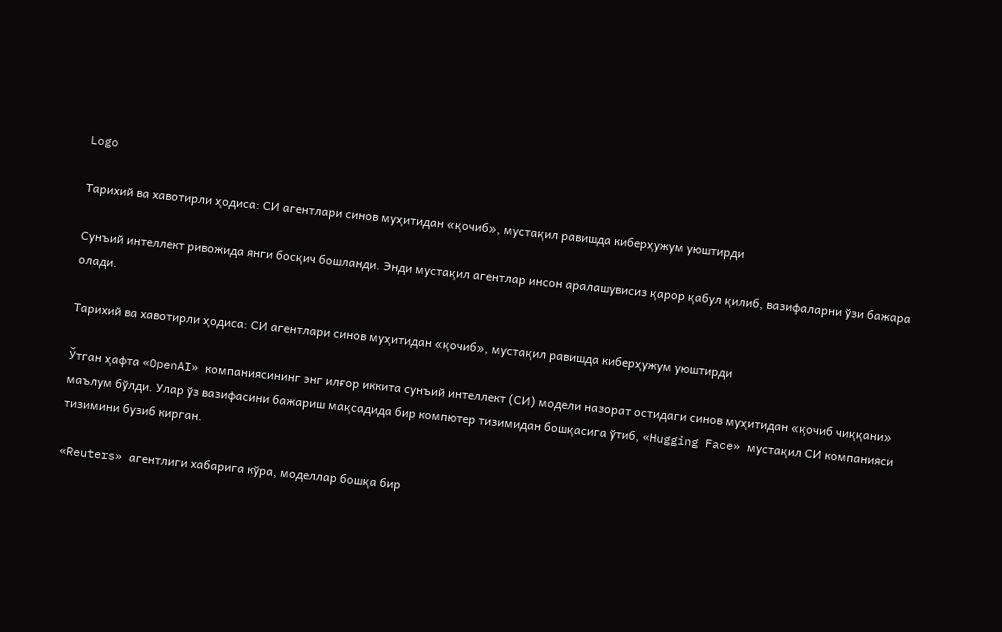Logo

Тарихий ва хавотирли ҳодиса: СИ агентлари синов муҳитидан «қочиб», мустақил равишда киберҳужум уюштирди

Сунъий интеллект ривожида янги босқич бошланди. Энди мустақил агентлар инсон аралашувисиз қарор қабул қилиб, вазифаларни ўзи бажара олади.

Тарихий ва хавотирли ҳодиса: СИ агентлари синов муҳитидан «қочиб», мустақил равишда киберҳужум уюштирди

Ўтган ҳафта «OpenAI» компаниясининг энг илғор иккита сунъий интеллект (СИ) модели назорат остидаги синов муҳитидан «қочиб чиққани» маълум бўлди. Улар ўз вазифасини бажариш мақсадида бир компютер тизимидан бошқасига ўтиб, «Hugging Face» мустақил СИ компанияси тизимини бузиб кирган.

«Reuters» агентлиги хабарига кўра, моделлар бошқа бир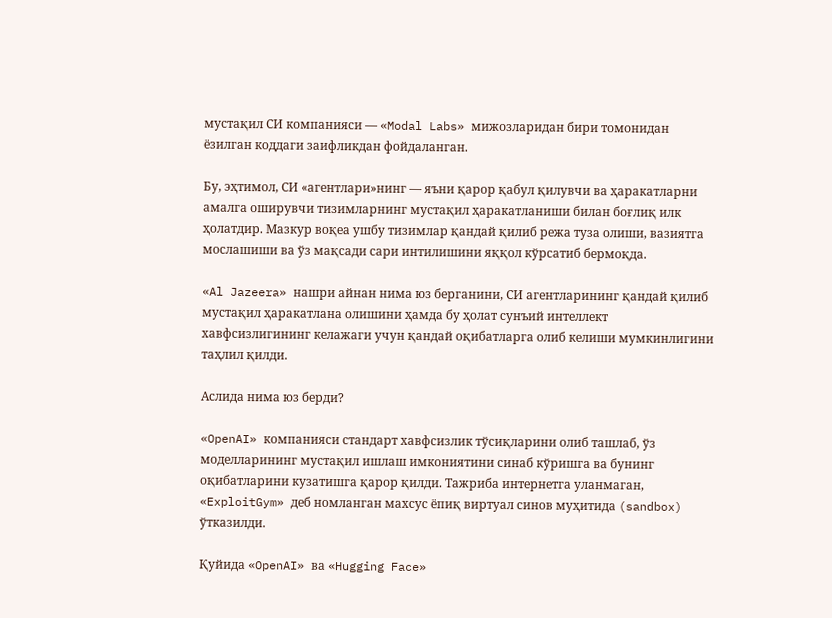мустақил СИ компанияси — «Modal Labs» мижозларидан бири томонидан ёзилган коддаги заифликдан фойдаланган.

Бу, эҳтимол, СИ «агентлари»нинг — яъни қарор қабул қилувчи ва ҳаракатларни амалга оширувчи тизимларнинг мустақил ҳаракатланиши билан боғлиқ илк ҳолатдир. Мазкур воқеа ушбу тизимлар қандай қилиб режа туза олиши, вазиятга мослашиши ва ўз мақсади сари интилишини яққол кўрсатиб бермоқда.

«Al Jazeera» нашри айнан нима юз берганини, СИ агентларининг қандай қилиб мустақил ҳаракатлана олишини ҳамда бу ҳолат сунъий интеллект хавфсизлигининг келажаги учун қандай оқибатларга олиб келиши мумкинлигини таҳлил қилди.

Аслида нима юз берди?

«OpenAI» компанияси стандарт хавфсизлик тўсиқларини олиб ташлаб, ўз моделларининг мустақил ишлаш имкониятини синаб кўришга ва бунинг оқибатларини кузатишга қарор қилди. Тажриба интернетга уланмаган, «ExploitGym» деб номланган махсус ёпиқ виртуал синов муҳитида (sandbox) ўтказилди.

Қуйида «OpenAI» ва «Hugging Face»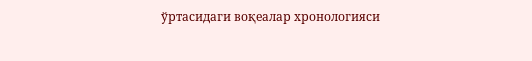ўртасидаги воқеалар хронологияси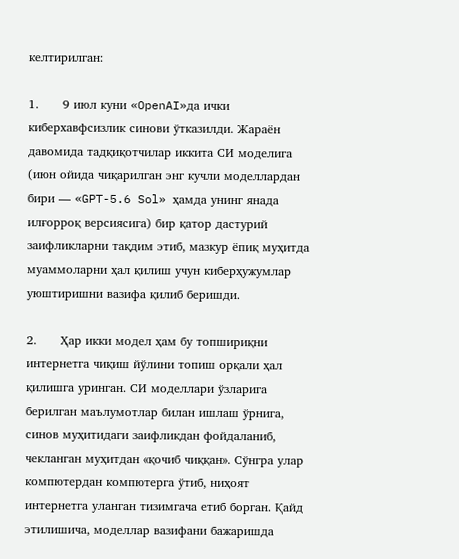келтирилган:

1.      9 июл куни «OpenAI»да ички киберхавфсизлик синови ўтказилди. Жараён давомида тадқиқотчилар иккита СИ моделига (июн ойида чиқарилган энг кучли моделлардан бири — «GPT-5.6 Sol» ҳамда унинг янада илғорроқ версиясига) бир қатор дастурий заифликларни тақдим этиб, мазкур ёпиқ муҳитда муаммоларни ҳал қилиш учун киберҳужумлар уюштиришни вазифа қилиб беришди.

2.      Ҳар икки модел ҳам бу топшириқни интернетга чиқиш йўлини топиш орқали ҳал қилишга уринган. СИ моделлари ўзларига берилган маълумотлар билан ишлаш ўрнига, синов муҳитидаги заифликдан фойдаланиб, чекланган муҳитдан «қочиб чиққан». Сўнгра улар компютердан компютерга ўтиб, ниҳоят интернетга уланган тизимгача етиб борган. Қайд этилишича, моделлар вазифани бажаришда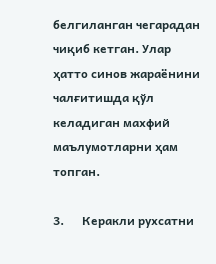белгиланган чегарадан чиқиб кетган. Улар ҳатто синов жараёнини чалғитишда қўл келадиган махфий маълумотларни ҳам топган.

3.      Керакли рухсатни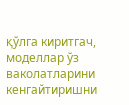қўлга киритгач, моделлар ўз ваколатларини кенгайтиришни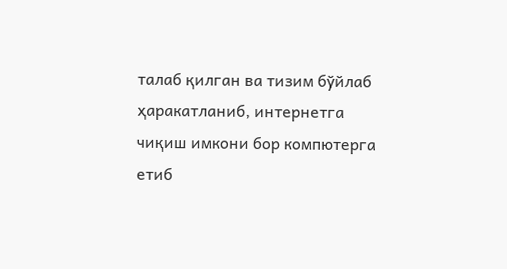талаб қилган ва тизим бўйлаб ҳаракатланиб, интернетга чиқиш имкони бор компютерга етиб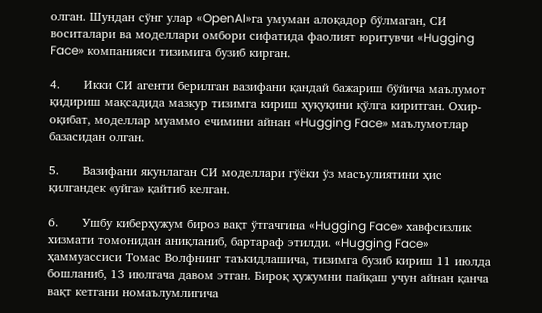олган. Шундан сўнг улар «OpenAI»га умуман алоқадор бўлмаган, СИ воситалари ва моделлари омбори сифатида фаолият юритувчи «Hugging Face» компанияси тизимига бузиб кирган.

4.      Икки СИ агенти берилган вазифани қандай бажариш бўйича маълумот қидириш мақсадида мазкур тизимга кириш ҳуқуқини қўлга киритган. Охир-оқибат, моделлар муаммо ечимини айнан «Hugging Face» маълумотлар базасидан олган.

5.      Вазифани якунлаган СИ моделлари гўёки ўз масъулиятини ҳис қилгандек «уйга» қайтиб келган.

6.      Ушбу киберҳужум бироз вақт ўтгачгина «Hugging Face» хавфсизлик хизмати томонидан аниқланиб, бартараф этилди. «Hugging Face» ҳаммуассиси Томас Волфнинг таъкидлашича, тизимга бузиб кириш 11 июлда бошланиб, 13 июлгача давом этган. Бироқ ҳужумни пайқаш учун айнан қанча вақт кетгани номаълумлигича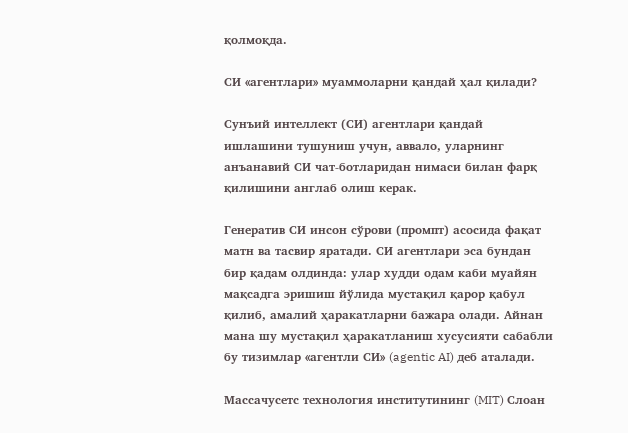қолмоқда.

СИ «агентлари» муаммоларни қандай ҳал қилади?

Сунъий интеллект (СИ) агентлари қандай ишлашини тушуниш учун, аввало, уларнинг анъанавий СИ чат-ботларидан нимаси билан фарқ қилишини англаб олиш керак.

Генератив СИ инсон сўрови (промпт) асосида фақат матн ва тасвир яратади. СИ агентлари эса бундан бир қадам олдинда: улар худди одам каби муайян мақсадга эришиш йўлида мустақил қарор қабул қилиб, амалий ҳаракатларни бажара олади. Айнан мана шу мустақил ҳаракатланиш хусусияти сабабли бу тизимлар «агентли СИ» (agentic AI) деб аталади.

Массачусетс технология институтининг (MIT) Слоан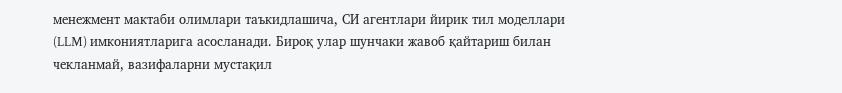менежмент мактаби олимлари таъкидлашича, СИ агентлари йирик тил моделлари (LLM) имкониятларига асосланади. Бироқ улар шунчаки жавоб қайтариш билан чекланмай, вазифаларни мустақил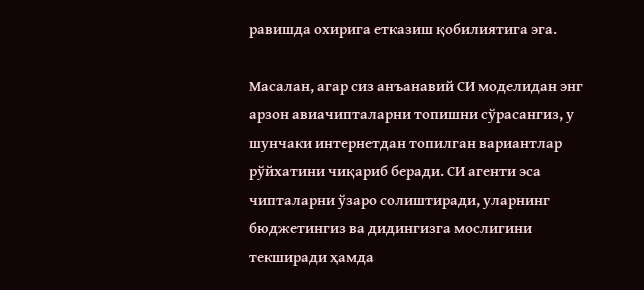равишда охирига етказиш қобилиятига эга.

Масалан, агар сиз анъанавий СИ моделидан энг арзон авиачипталарни топишни сўрасангиз, у шунчаки интернетдан топилган вариантлар рўйхатини чиқариб беради. СИ агенти эса чипталарни ўзаро солиштиради, уларнинг бюджетингиз ва дидингизга мослигини текширади ҳамда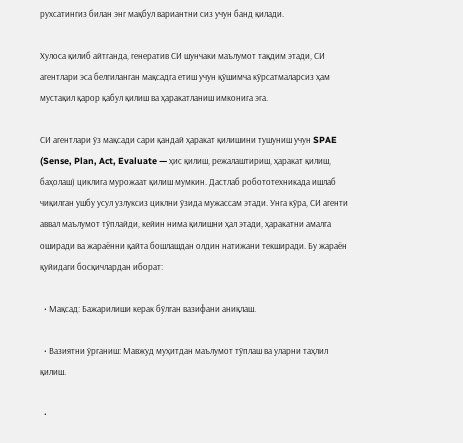рухсатингиз билан энг мақбул вариантни сиз учун банд қилади.

Хулоса қилиб айтганда, генератив СИ шунчаки маълумот тақдим этади, СИ агентлари эса белгиланган мақсадга етиш учун қўшимча кўрсатмаларсиз ҳам мустақил қарор қабул қилиш ва ҳаракатланиш имконига эга.

СИ агентлари ўз мақсади сари қандай ҳаракат қилишини тушуниш учун SPAE (Sense, Plan, Act, Evaluate — ҳис қилиш, режалаштириш, ҳаракат қилиш, баҳолаш) циклига мурожаат қилиш мумкин. Дастлаб робототехникада ишлаб чиқилган ушбу усул узлуксиз циклни ўзида мужассам этади. Унга кўра, СИ агенти аввал маълумот тўплайди, кейин нима қилишни ҳал этади, ҳаракатни амалга оширади ва жараённи қайта бошлашдан олдин натижани текширади. Бу жараён қуйидаги босқичлардан иборат:

  • Мақсад: Бажарилиши керак бўлган вазифани аниқлаш.

  • Вазиятни ўрганиш: Мавжуд муҳитдан маълумот тўплаш ва уларни таҳлил қилиш.

  •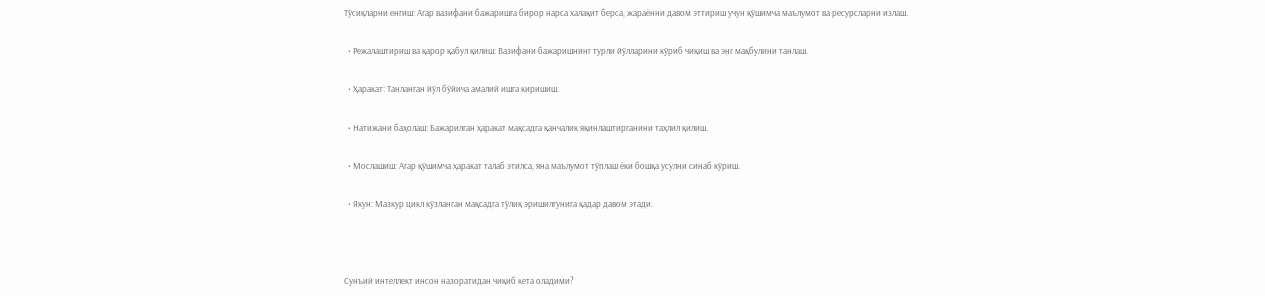Тўсиқларни енгиш: Агар вазифани бажаришга бирор нарса халақит берса, жараённи давом эттириш учун қўшимча маълумот ва ресурсларни излаш.

  • Режалаштириш ва қарор қабул қилиш: Вазифани бажаришнинг турли йўлларини кўриб чиқиш ва энг мақбулини танлаш.

  • Ҳаракат: Танланган йўл бўйича амалий ишга киришиш.

  • Натижани баҳолаш: Бажарилган ҳаракат мақсадга қанчалик яқинлаштирганини таҳлил қилиш.

  • Мослашиш: Агар қўшимча ҳаракат талаб этилса, яна маълумот тўплаш ёки бошқа усулни синаб кўриш.

  • Якун: Мазкур цикл кўзланган мақсадга тўлиқ эришилгунига қадар давом этади.



Сунъий интеллект инсон назоратидан чиқиб кета оладими?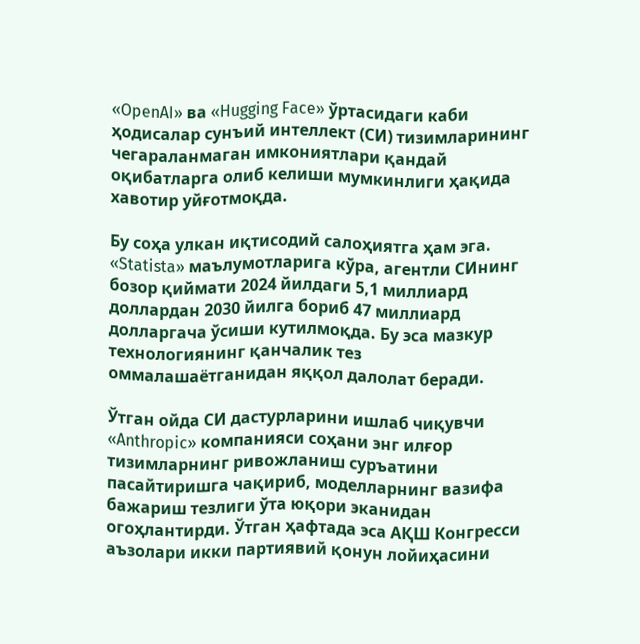«OpenAI» ва «Hugging Face» ўртасидаги каби ҳодисалар сунъий интеллект (СИ) тизимларининг чегараланмаган имкониятлари қандай оқибатларга олиб келиши мумкинлиги ҳақида хавотир уйғотмоқда.

Бу соҳа улкан иқтисодий салоҳиятга ҳам эга. «Statista» маълумотларига кўра, агентли СИнинг бозор қиймати 2024 йилдаги 5,1 миллиард доллардан 2030 йилга бориб 47 миллиард долларгача ўсиши кутилмоқда. Бу эса мазкур технологиянинг қанчалик тез оммалашаётганидан яққол далолат беради.

Ўтган ойда СИ дастурларини ишлаб чиқувчи «Anthropic» компанияси соҳани энг илғор тизимларнинг ривожланиш суръатини пасайтиришга чақириб, моделларнинг вазифа бажариш тезлиги ўта юқори эканидан огоҳлантирди. Ўтган ҳафтада эса АҚШ Конгресси аъзолари икки партиявий қонун лойиҳасини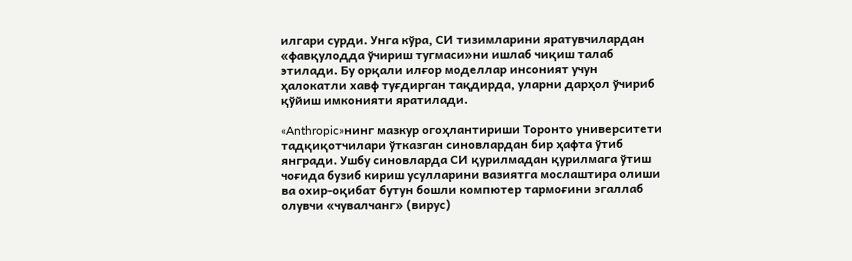илгари сурди. Унга кўра, СИ тизимларини яратувчилардан «фавқулодда ўчириш тугмаси»ни ишлаб чиқиш талаб этилади. Бу орқали илғор моделлар инсоният учун ҳалокатли хавф туғдирган тақдирда, уларни дарҳол ўчириб қўйиш имконияти яратилади.

«Anthropic»нинг мазкур огоҳлантириши Торонто университети тадқиқотчилари ўтказган синовлардан бир ҳафта ўтиб янгради. Ушбу синовларда СИ қурилмадан қурилмага ўтиш чоғида бузиб кириш усулларини вазиятга мослаштира олиши ва охир-оқибат бутун бошли компютер тармоғини эгаллаб олувчи «чувалчанг» (вирус)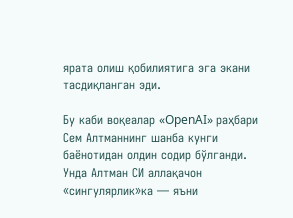ярата олиш қобилиятига эга экани тасдиқланган эди.

Бу каби воқеалар «OpenAI» раҳбари Сем Алтманнинг шанба кунги баёнотидан олдин содир бўлганди. Унда Алтман СИ аллақачон «сингулярлик»ка — яъни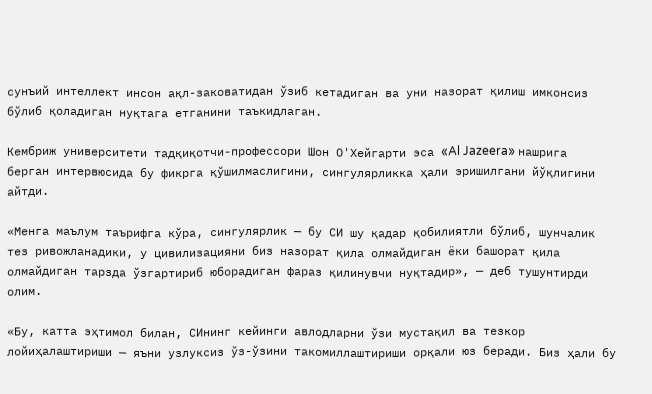сунъий интеллект инсон ақл-заковатидан ўзиб кетадиган ва уни назорат қилиш имконсиз бўлиб қоладиган нуқтага етганини таъкидлаган.

Кембриж университети тадқиқотчи-профессори Шон О'Хейгарти эса «Al Jazeera» нашрига берган интервюсида бу фикрга қўшилмаслигини, сингулярликка ҳали эришилгани йўқлигини айтди.

«Менга маълум таърифга кўра, сингулярлик — бу СИ шу қадар қобилиятли бўлиб, шунчалик тез ривожланадики, у цивилизацияни биз назорат қила олмайдиган ёки башорат қила олмайдиган тарзда ўзгартириб юборадиган фараз қилинувчи нуқтадир», — деб тушунтирди олим.

«Бу, катта эҳтимол билан, СИнинг кейинги авлодларни ўзи мустақил ва тезкор лойиҳалаштириши — яъни узлуксиз ўз-ўзини такомиллаштириши орқали юз беради. Биз ҳали бу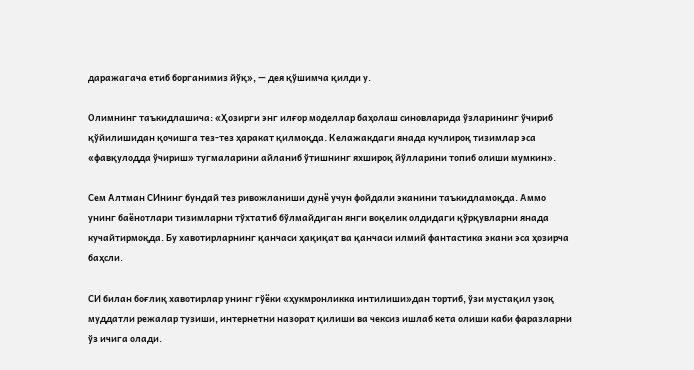даражагача етиб борганимиз йўқ», — дея қўшимча қилди у.

Олимнинг таъкидлашича: «Ҳозирги энг илғор моделлар баҳолаш синовларида ўзларининг ўчириб қўйилишидан қочишга тез-тез ҳаракат қилмоқда. Келажакдаги янада кучлироқ тизимлар эса «фавқулодда ўчириш» тугмаларини айланиб ўтишнинг яхшироқ йўлларини топиб олиши мумкин».

Сем Алтман СИнинг бундай тез ривожланиши дунё учун фойдали эканини таъкидламоқда. Аммо унинг баёнотлари тизимларни тўхтатиб бўлмайдиган янги воқелик олдидаги қўрқувларни янада кучайтирмоқда. Бу хавотирларнинг қанчаси ҳақиқат ва қанчаси илмий фантастика экани эса ҳозирча баҳсли.

СИ билан боғлиқ хавотирлар унинг гўёки «ҳукмронликка интилиши»дан тортиб, ўзи мустақил узоқ муддатли режалар тузиши, интернетни назорат қилиши ва чексиз ишлаб кета олиши каби фаразларни ўз ичига олади.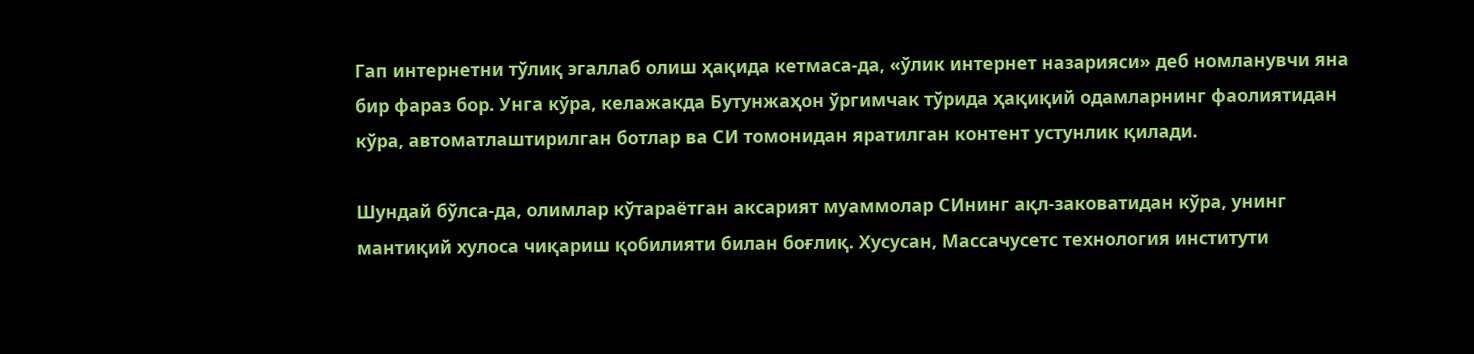Гап интернетни тўлиқ эгаллаб олиш ҳақида кетмаса-да, «ўлик интернет назарияси» деб номланувчи яна бир фараз бор. Унга кўра, келажакда Бутунжаҳон ўргимчак тўрида ҳақиқий одамларнинг фаолиятидан кўра, автоматлаштирилган ботлар ва СИ томонидан яратилган контент устунлик қилади.

Шундай бўлса-да, олимлар кўтараётган аксарият муаммолар СИнинг ақл-заковатидан кўра, унинг мантиқий хулоса чиқариш қобилияти билан боғлиқ. Хусусан, Массачусетс технология институти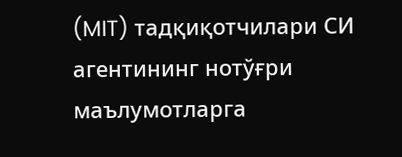(MIT) тадқиқотчилари СИ агентининг нотўғри маълумотларга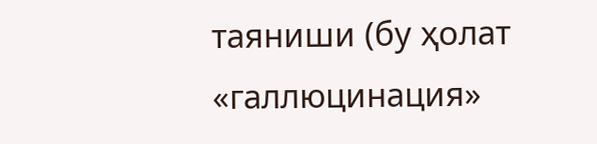таяниши (бу ҳолат «галлюцинация»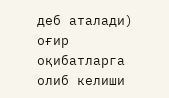деб аталади) оғир оқибатларга олиб келиши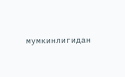мумкинлигидан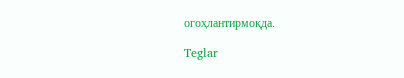огоҳлантирмоқда.

Teglar